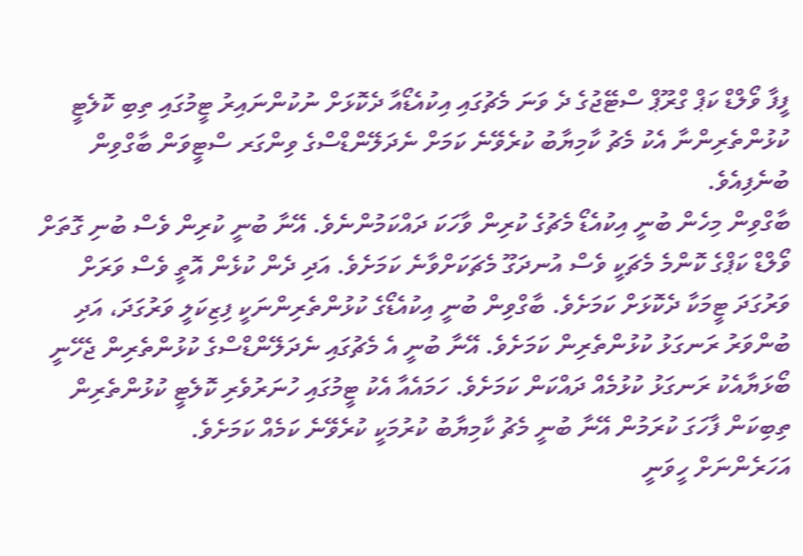ފީފާ ވޯލްޑް ކަޕް ގްރޫޕް ސްޓޭޖުގެ ދެ ވަނަ މެޗުގައި އިކުއެޑޯއާ ދެކޮޅަށް ނުކުންނައިރު ޓީމުގައި ތިބި ކޮލެޓީ ކުޅުންތެރިންނާ އެކު މެޗު ކާމިޔާބު ކުރެވޭނެ ކަމަށް ނެދަލޭންޑްސްގެ ވިންގަރ ސްޓީވަން ބާގްވިން ބުނެފިއެވެ.
ބާގްވިން މިހެން ބުނީ އިކުއެޑޯ މެޗުގެ ކުރިން ވާހަކަ ދައްކަމުންނެވެ. އޭނާ ބުނީ ކުރިން ވެސް ބުނި ގޮތަށް ވޯލްޑް ކަޕްގެ ކޮންމެ މެޗަކީ ވެސް އުނދަގޫ މެޗަކަށްވާނެ ކަމަށެވެ. އަދި ދެން ކުޅެން އޮތީ ވެސް ވަރަށް ވަރުގަދަ ޓީމަކާ ދެކޮޅަށް ކަމަށެވެ. ބާގްވިން ބުނީ އިކުއެޑޯގެ ކުޅުންތެރިންނަކީ ފިޒިކަލީ ވަރުގަދަ، އަދި ބުންވަރު ރަނގަޅު ކުޅުންތެރިން ކަމަށެވެ. އޭނާ ބުނީ އެ މެޗުގައި ނެދަލޭންޑްސްގެ ކުޅުންތެރިން ޖެހޭނީ ބޯޅަޔާއެކު ރަނގަޅު ކުޅުމެއް ދައްކަން ކަމަށެވެ. ހަމައެއާ އެކު ޓީމުގައި ހުނަރުވެރި ކޮލެޓީ ކުޅުންތެރިން ތިބިކަން ފާހަގަ ކުރަމުން އޭނާ ބުނީ މެޗު ކާމިޔާބު ކުރުމަކީ ކުރެވޭނެ ކަމެއް ކަމަށެވެ.
އަހަރެންނަށް ހީވަނީ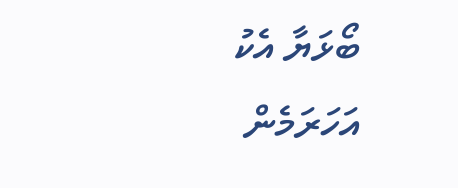ބޯޅަޔާ އެކު އަހަރަމެން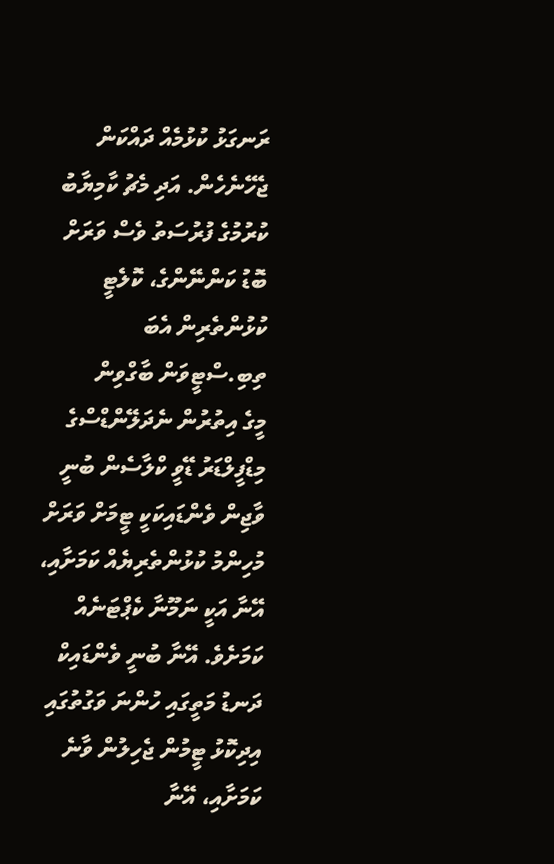ރަނގަޅު ކުޅުމެއް ދައްކަން ޖެހޭނެހެން. އަދި މެޗު ކާމިޔާބު ކުރުމުގެ ފުރުސަތު ވެސް ވަރަށް ބޮޑު ކަންނޭންގެ، ކޮލެޓީ ކުޅުންތެރިން އެބަ ތިބި.ސްޓީވަން ބާގްވިން
މީގެ އިތުރުން ނެދަލޭންޑްސްގެ މިޑްފީލްޑަރު ޑޭވީ ކްލާސެން ބުނީ ވާޖިން ވެންޑައިކަކީ ޓީމަށް ވަރަށް މުހިންމު ކުޅުންތެރިޔެއް ކަމަށާއި، އޭނާ އަކީ ނަމޫނާ ކެޕްޓަނެއް ކަމަށެވެ. އޭނާ ބުނީ ވެންޑައިކް ދަނޑު މަތީގައި ހުންނަ ވަގުތުގައި އިދިކޮޅު ޓީމުން ޖެހިލުން ވާނެ ކަމަށާއި، އޭނާ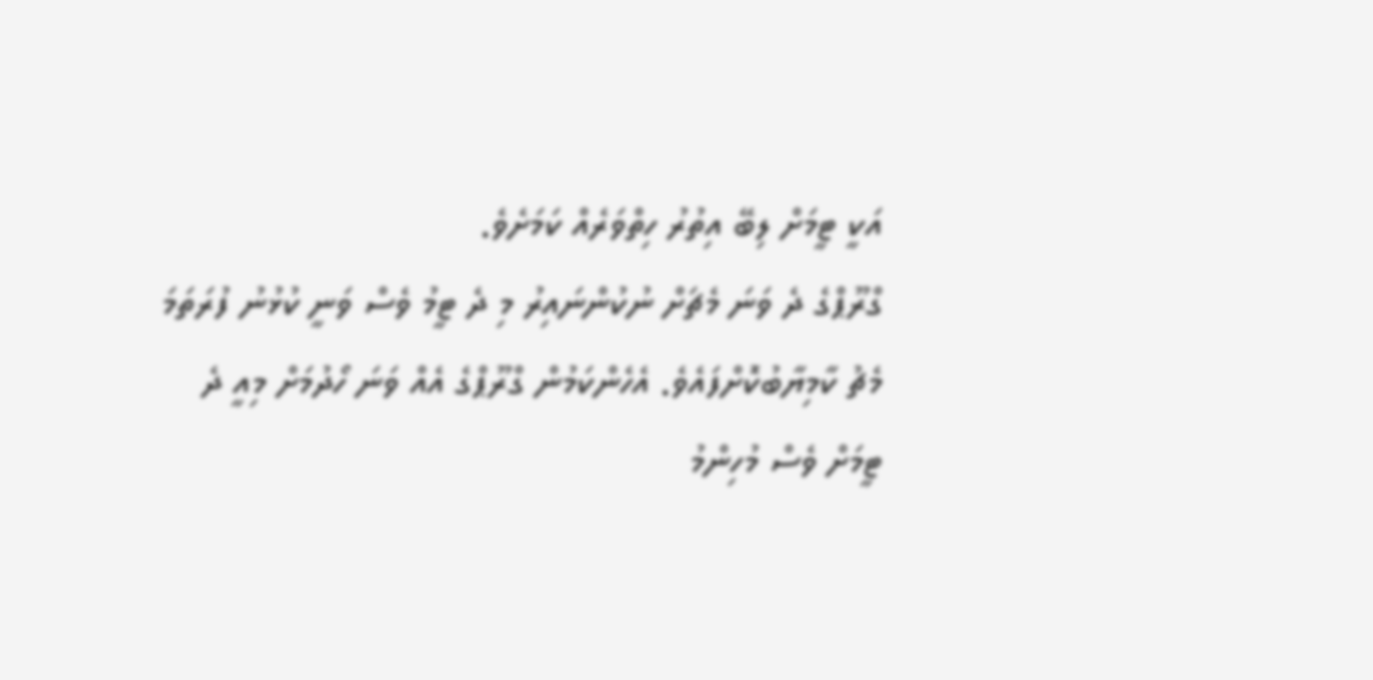އަކީ ޓީމަށް ލިބޭ އިތުރު ހިތްވަރެއް ކަމަށެވެ.
ގްރޫޕްގެ ދެ ވަނަ މެޗަށް ނުކުންނައިރު މި ދެ ޓީމު ވެސް ވަނީ ކުޅުނު ފުރަތަމަ މެޗު ކާމިޔާބުކޮށްފައެވެ. އެހެންކަމުން ގްރޫޕްގެ އެއް ވަނަ ހޯދުމަށް މިއީ ދެ ޓީމަށް ވެސް މުހިންމު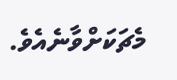މެޗަކަށްވާނެއެވެ.